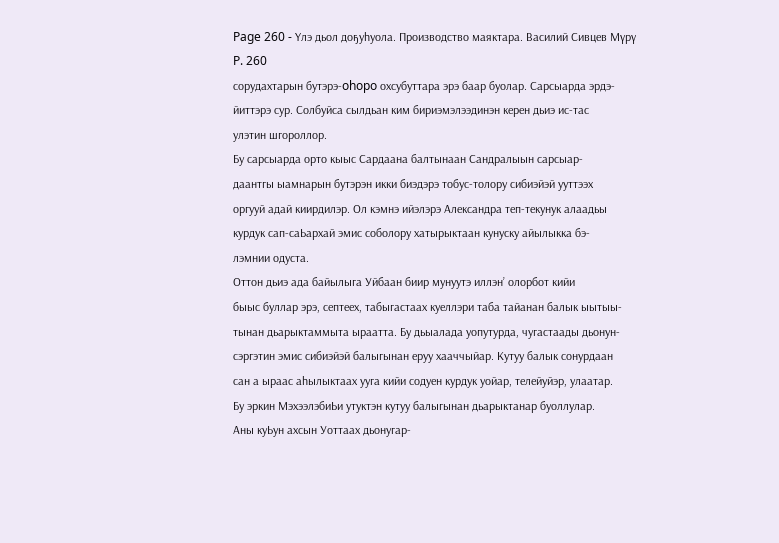Page 260 - Үлэ дьол доҕуһуола. Производство маяктара. Василий Сивцев Мүрү
P. 260
сорудахтарын бутэрэ-ohopo охсубуттара эрэ баар буолар. Сарсыарда эрдэ-
йиттэрэ сур. Солбуйса сылдьан ким бириэмэлээдинэн керен дьиэ ис-тас
улэтин шгороллор.
Бу сарсыарда орто кыыс Сардаана балтынаан Сандралыын сарсыар-
даантгы ыамнарын бутэрэн икки биэдэрэ тобус-толору сибиэйэй ууттээх
оргууй адай киирдилэр. Ол кэмнэ ийэлэрэ Александра теп-текунук алаадьы
курдук сап-саЬархай эмис соболору хатырыктаан кунуску айылыкка бэ-
лэмнии одуста.
Оттон дьиэ ада байылыга Уйбаан биир мунуутэ иллэн’ олорбот кийи
быыс буллар эрэ, септеех, табыгастаах куеллэри таба тайанан балык ыытыы-
тынан дьарыктаммыта ыраатта. Бу дьыалада уопутурда, чугастаады дьонун-
сэргэтин эмис сибиэйэй балыгынан еруу хааччыйар. Кутуу балык сонурдаан
сан а ыраас ahылыктаах ууга кийи содуен курдук уойар, телейуйэр, улаатар.
Бу эркин МэхээлэбиЬи утуктэн кутуу балыгынан дьарыктанар буоллулар.
Аны куЬун ахсын Уоттаах дьонугар-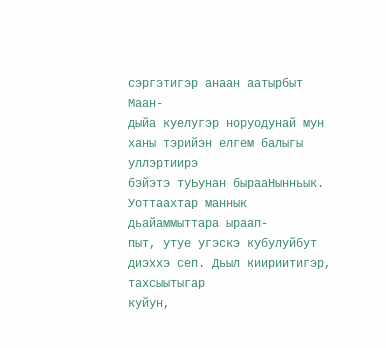сэргэтигэр анаан аатырбыт Маан-
дыйа куелугэр норуодунай мун ханы тэрийэн елгем балыгы уллэртиирэ
бэйэтэ туЬунан бырааНынньык. Уоттаахтар маннык дьайаммыттара ыраап-
пыт, утуе угэскэ кубулуйбут диэххэ сеп. Дьыл киириитигэр, тахсыытыгар
куйун,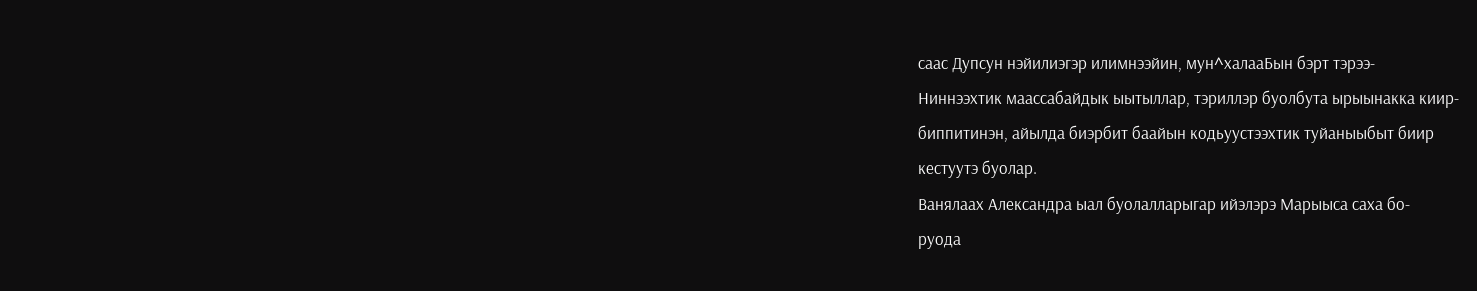саас Дупсун нэйилиэгэр илимнээйин, мун^халааБын бэрт тэрээ-
Ниннээхтик маассабайдык ыытыллар, тэриллэр буолбута ырыынакка киир-
биппитинэн, айылда биэрбит баайын кодьуустээхтик туйаныыбыт биир
кестуутэ буолар.
Ванялаах Александра ыал буолалларыгар ийэлэрэ Марыыса саха бо-
руода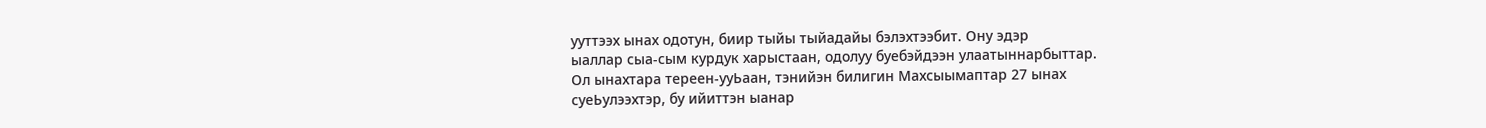ууттээх ынах одотун, биир тыйы тыйадайы бэлэхтээбит. Ону эдэр
ыаллар сыа-сым курдук харыстаан, одолуу буебэйдээн улаатыннарбыттар.
Ол ынахтара тереен-ууЬаан, тэнийэн билигин Махсыымаптар 27 ынах
суеЬулээхтэр, бу ийиттэн ыанар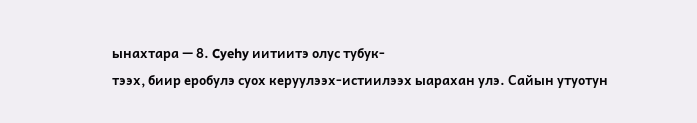ынахтара — 8. Cyehy иитиитэ олус тубук-
тээх, биир еробулэ суох керуулээх-истиилээх ыарахан улэ. Сайын утуотун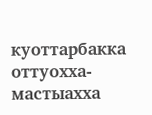куоттарбакка оттуохха-мастыахха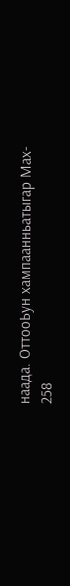наада. ОттооЬун хампаанньатыгар Мах-
258